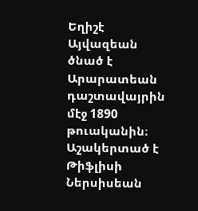Եղիշէ Այվազեան ծնած է Արարատեան դաշտավայրին մէջ 1890 թուականին։ Աշակերտած է Թիֆլիսի Ներսիսեան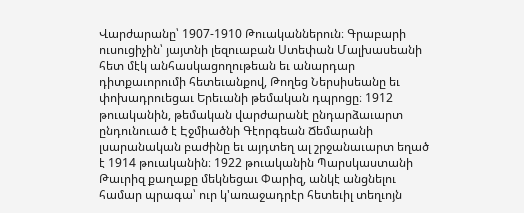Վարժարանը՝ 1907-1910 Թուականներուն։ Գրաբարի ուսուցիչին՝ յայտնի լեզուաբան Ստեփան Մալխասեանի հետ մէկ անհասկացողութեան եւ անարդար դիտքաւորումի հետեւանքով, Թողեց Ներսիսեանը եւ փոխադրուեցաւ Երեւանի թեմական դպրոցը։ 1912 թուականին, թեմական վարժարանէ ընդարձաւարտ ընդունուած է Էջմիածնի Գէորգեան Ճեմարանի լսարանական բաժինը եւ այդտեղ ալ շրջանաւարտ եղած է 1914 թուականին։ 1922 թուականին Պարսկաստանի Թաւրիզ քաղաքը մեկնեցաւ Փարիզ, անկէ անցնելու համար պրագա՝ ուր կ'առաջադրէր հետեւիլ տեղւոյն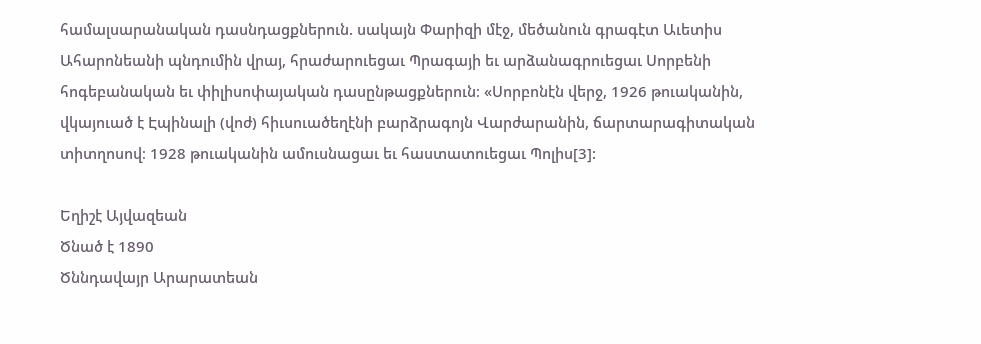համալսարանական դասնդացքներուն. սակայն Փարիզի մէջ, մեծանուն գրագէտ Աւետիս Ահարոնեանի պնդումին վրայ, հրաժարուեցաւ Պրագայի եւ արձանագրուեցաւ Սորբենի հոգեբանական եւ փիլիսոփայական դասընթացքներուն։ «Սորբոնէն վերջ, 1926 թուականին, վկայուած է Էպինալի (վոժ) հիւսուածեղէնի բարձրագոյն Վարժարանին, ճարտարագիտական տիտղոսով։ 1928 թուականին ամուսնացաւ եւ հաստատուեցաւ Պոլիս[3]:

Եղիշէ Այվազեան
Ծնած է 1890
Ծննդավայր Արարատեան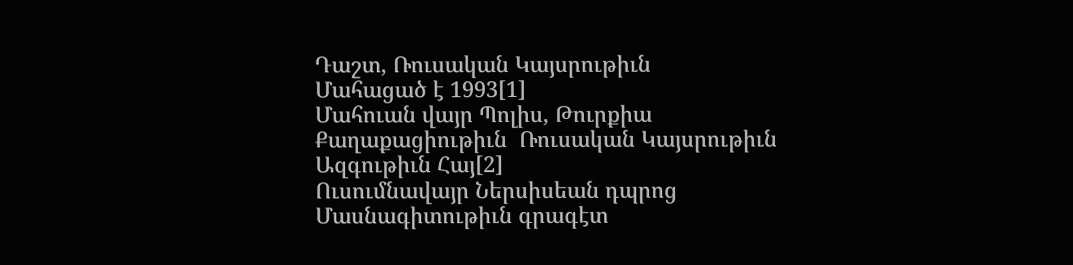Դաշտ, Ռուսական Կայսրութիւն
Մահացած է 1993[1]
Մահուան վայր Պոլիս, Թուրքիա
Քաղաքացիութիւն  Ռուսական Կայսրութիւն
Ազգութիւն Հայ[2]
Ուսումնավայր Ներսիսեան դպրոց
Մասնագիտութիւն գրագէտ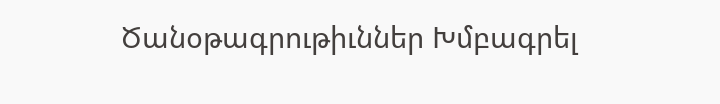Ծանօթագրութիւններ Խմբագրել